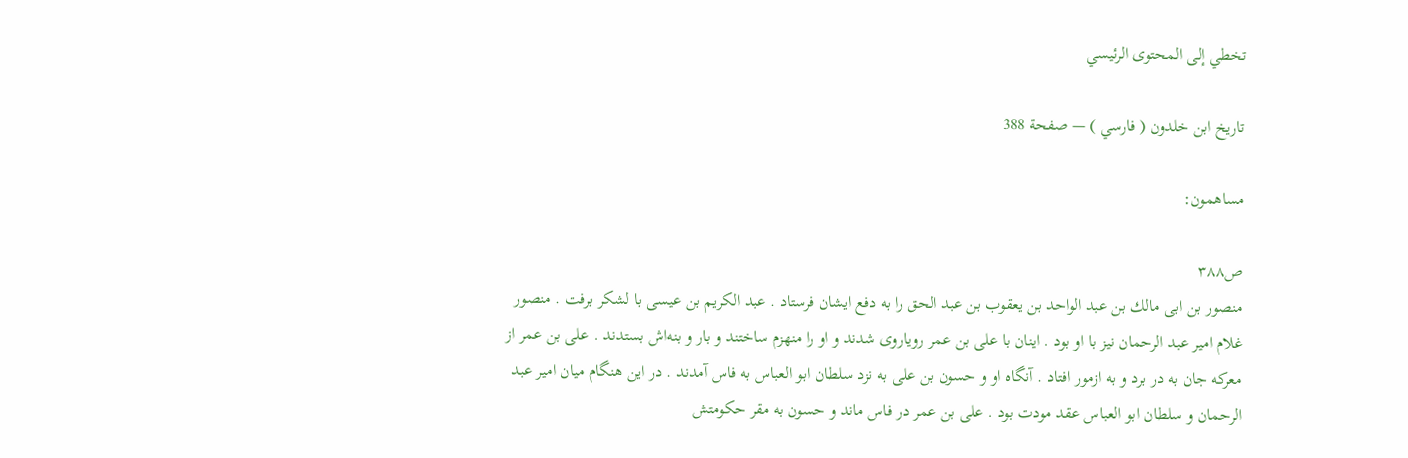تخطي إلى المحتوى الرئيسي

تاريخ ابن خلدون ( فارسي ) — صفحة 388

مساهمون:

ص٣٨٨
منصور بن ابى مالك بن عبد الواحد بن يعقوب بن عبد الحق را به دفع ايشان فرستاد . عبد الكريم بن عيسى با لشكر برفت . منصور غلام امير عبد الرحمان نيز با او بود . اينان با على بن عمر روياروى شدند و او را منهزم ساختند و بار و بنه‌اش بستدند . على بن عمر از معركه جان به در برد و به ازمور افتاد . آنگاه او و حسون بن على به نزد سلطان ابو العباس به فاس آمدند . در اين هنگام ميان امير عبد الرحمان و سلطان ابو العباس عقد مودت بود . على بن عمر در فاس ماند و حسون به مقر حكومتش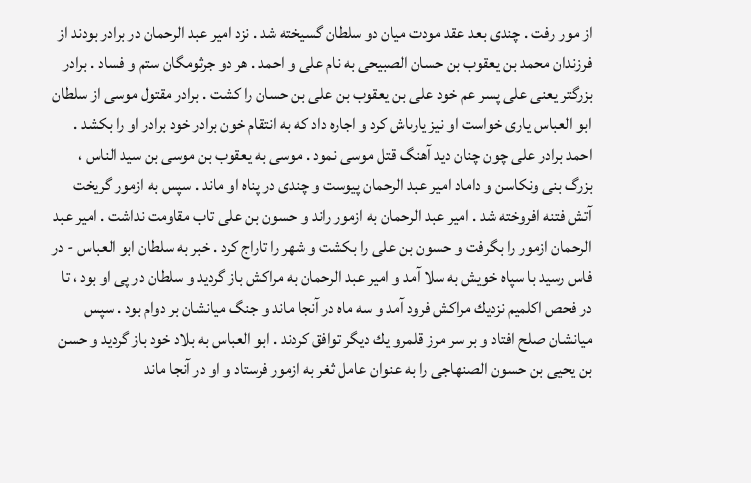از مور رفت . چندى بعد عقد مودت ميان دو سلطان گسيخته شد . نزد امير عبد الرحمان در برادر بودند از فرزندان محمد بن يعقوب بن حسان الصبيحى به نام على و احمد . هر دو جرثومگان ستم و فساد . برادر بزرگتر يعنى على پسر عم خود على بن يعقوب بن على بن حسان را كشت . برادر مقتول موسى از سلطان ابو العباس يارى خواست او نيز يارىاش كرد و اجاره داد كه به انتقام خون برادر خود برادر او را بكشد . احمد برادر على چون چنان ديد آهنگ قتل موسى نمود . موسى به يعقوب بن موسى بن سيد الناس ، بزرگ بنى ونكاسن و داماد امير عبد الرحمان پيوست و چندى در پناه او ماند . سپس به ازمور گريخت آتش فتنه افروخته شد . امير عبد الرحمان به ازمور راند و حسون بن على تاب مقاومت نداشت . امير عبد الرحمان ازمور را بگرفت و حسون بن على را بكشت و شهر را تاراج كرد . خبر به سلطان ابو العباس - در فاس رسيد با سپاه خويش به سلا آمد و امير عبد الرحمان به مراكش باز گرديد و سلطان در پى او بود ، تا در فحص اكلميم نزديك مراكش فرود آمد و سه ماه در آنجا ماند و جنگ ميانشان بر دوام بود . سپس ميانشان صلح افتاد و بر سر مرز قلمرو يك ديگر توافق كردند . ابو العباس به بلاد خود باز گرديد و حسن بن يحيى بن حسون الصنهاجى را به عنوان عامل ثغر به ازمور فرستاد و او در آنجا ماند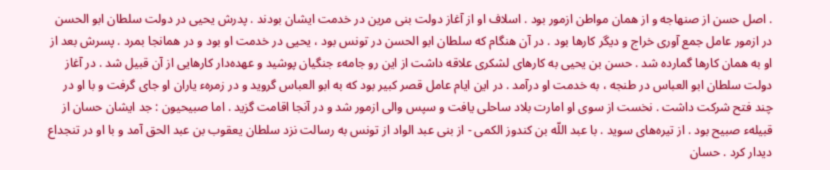. اصل حسن از صنهاجه و از همان مواطن ازمور بود . اسلاف او از آغاز دولت بنى مرين در خدمت ايشان بودند . پدرش يحيى در دولت سلطان ابو الحسن در ازمور عامل جمع آورى خراج و ديگر كارها بود . در آن هنگام كه سلطان ابو الحسن در تونس بود ، يحيى در خدمت او بود و در همانجا بمرد . پسرش بعد از او به همان كارها گمارده شد . حسن بن يحيى به كارهاى لشكرى علاقه داشت از اين رو جامهء جنگيان پوشيد و عهده‌دار كارهايى از آن قبيل شد . در آغاز دولت سلطان ابو العباس در طنجه ، به خدمت او درآمد . در اين ايام عامل قصر كبير بود كه به ابو العباس گرويد و در زمرهء ياران او جاى گرفت و با او در چند فتح شركت داشت . نخست از سوى او امارت بلاد ساحلى يافت و سپس والى ازمور شد و در آنجا اقامت گزيد . اما صبيحيون : جد ايشان حسان از قبيلهء صبيح بود . از تيره‌هاى سويد . با عبد اللّه بن كندوز الكمى - از بنى عبد الواد از تونس به رسالت نزد سلطان يعقوب بن عبد الحق آمد و با او در تنجداع ديدار كرد . حسان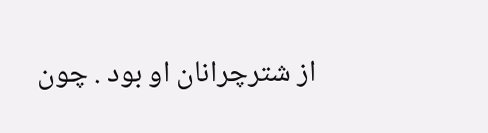از شترچرانان او بود . چون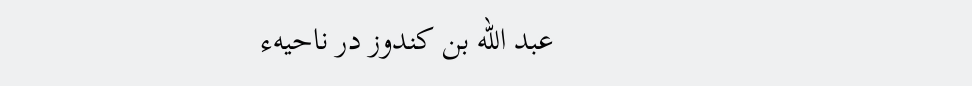عبد اللّه بن كندوز در ناحيهء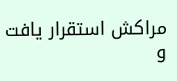مراكش استقرار يافت و